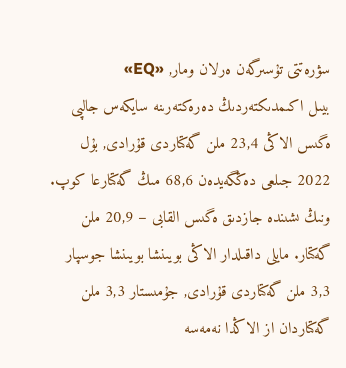سۋرەتتى تۇسىرگەن ەرلان ومار, «EQ»
بيىل اكىمدىكتەردىڭ دەرەكتەرىنە سايكەس جالپى ەگىس الاڭى 23,4 ملن گەكتاردى قۇرادى, بۇل 2022 جىلعى دەڭگەيدەن 68,6 مىڭ گەكتارعا كوپ. ونىڭ ىشىندە جازدىق ەگىس القابى – 20,9 ملن گەكتار. مايلى داقىلدار الاڭى بويىنشا بويىنشا جوسپار 3,3 ملن گەكتاردى قۇرادى, جۇمىستار 3,3 ملن گەكتاردان از الاڭدا نەمەسە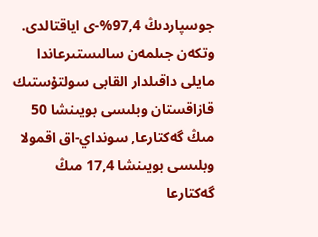جوسپاردىڭ 97,4%-ى اياقتالدى. وتكەن جىلمەن سالىستىرعاندا مايلى داقىلدار القابى سولتۇستىك قازاقستان وبلىسى بويىنشا 50 مىڭ گەكتارعا, سونداي-اق اقمولا وبلىسى بويىنشا 17,4 مىڭ گەكتارعا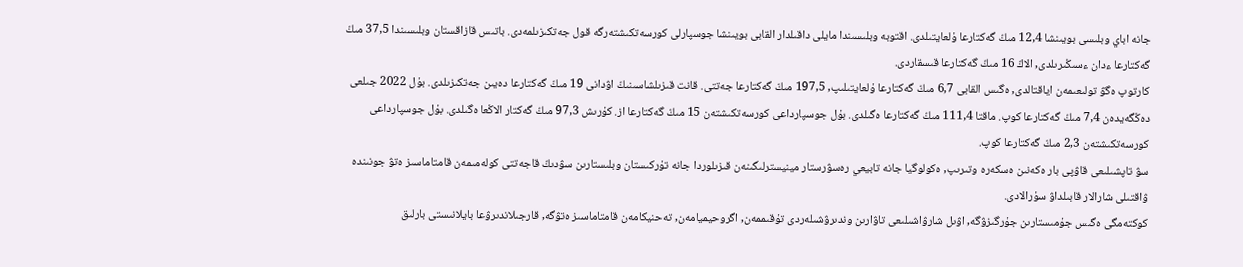جانە اباي وبلىسى بويىنشا 12,4 مىڭ گەكتارعا ۇلعايتىلدى. اقتوبە وبلىسىندا مايلى داقىلدار القابى بويىنشا جوسپارلى كورسەتكىشتەرگە قول جەتكىزىلمەدى. باتىس قازاقستان وبلىسىندا 37,5 مىڭ گەكتارعا ءدان ءسىڭىرىلدى, الاڭ 16 مىڭ گەكتارعا قىسقاردى.
كارتوپ ەگۋ تولىعىمەن اياقتالدى, ەگىس القابى 6,7 مىڭ گەكتارعا ۇلعايتىلىپ, 197,5 مىڭ گەكتارعا جەتتى. قانت قىزىلشاسىنىڭ اۋدانى 19 مىڭ گەكتارعا دەيىن جەتكىزىلدى. بۇل 2022 جىلعى دەڭگەيدەن 7,4 مىڭ گەكتارعا كوپ. ماقتا 111,4 مىڭ گەكتارعا ەگىلدى. بۇل جوسپارداعى كورسەتكىشتەن 15 مىڭ گەكتارعا از. كۇرىش 97,3 مىڭ گەكتار الاڭعا ەگىلدى. بۇل جوسپارداعى كورسەتكىشتەن 2,3 مىڭ گەكتارعا كوپ.
سۋ تاپشىلىعى قاۋپى بار ەكەنىن ەسكەرە وتىرىپ, ەكولوگيا جانە تابيعي رەسۋرستار مينيسترلىگىنەن قىزىلوردا جانە تۇركىستان وبلىستارىن سۋدىڭ قاجەتتى كولەمىمەن قامتاماسىز ەتۋ جونىندە ۋاقتىلى شارالار قابىلداۋ سۇرالادى.
كوكتەمگى ەگىس جۇمىستارىن جۇرگىزۋگە, اۋىل شارۋاشىلىعى تاۋارىن وندىرۋشىلەردى تۇقىممەن, اگروحيميامەن, تەحنيكامەن قامتاماسىز ەتۋگە, قارجىلاندىرۋعا بايلانىستى بارلىق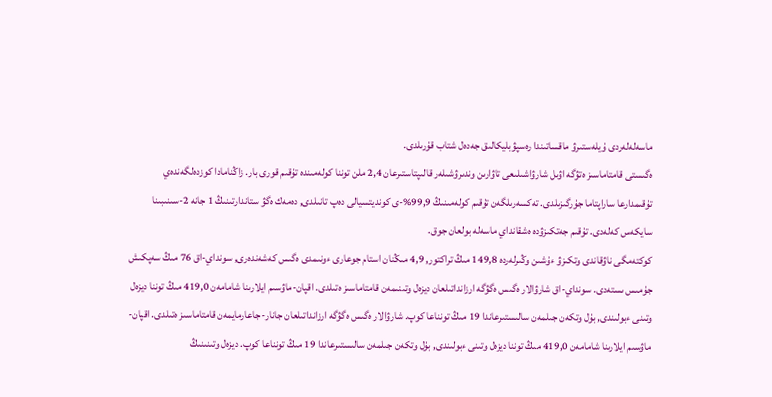ماسەلەلەردى ۇيلەستىرۋ ماقساتىندا رەسپۋبليكالىق جەدەل شتاب قۇرىلدى.
ەگىستى قامتاماسىز ەتۋگە اۋىل شارۋاشىلىعى تاۋارىن وندىرۋشىلەر قالىپتاستىرعان 2,4 ملن توننا كولەمىندە تۇقىم قورى بار. زاڭنامادا كوزدەلگەندەي تۇقىمدارعا ساراپتاما جۇرگىزىلدى. تەكسەرىلگەن تۇقىم كولەمىنىڭ 99,9%-ى كونديتسيالى دەپ تانىلدى, دەمەك ەگۋ ستاندارتىنىڭ 1 جانە 2-سىنىبىنا سايكەس كەلەدى. تۇقىم جەتكىزۋدە ەشقانداي ماسەلە بولعان جوق.
كوكتەمگى ناۋقاندى وتكىزۋ ءۇشىن وڭىرلەردە 149,8 مىڭ تراكتور, 4,9 مىڭنان استام جوعارى ءونىمدى ەگىس كەشەندەرى, سونداي-اق 76 مىڭ سەپكىش جۇمىس ىستەدى. سونداي-اق شارۋالار ەگىس ەگۋگە ارزانداتىلعان ديزەل وتىنىمەن قامتاماسىز ەتىلدى. اقپان-ماۋسىم ايلارىنا شامامەن 419,0 مىڭ توننا ديزەل وتىنى ءبولىندى, بۇل وتكەن جىلمەن سالىستىرعاندا 19 مىڭ تونناعا كوپ. شارۋالار ەگىس ەگۋگە ارزانداتىلعان جانار-جاعارمايمەن قامتاماسىز ەتىلدى. اقپان-ماۋسىم ايلارىنا شامامەن 419,0 مىڭ توننا ديزەل وتىنى ءبولىندى, بۇل وتكەن جىلمەن سالىستىرعاندا 19 مىڭ تونناعا كوپ. ديزەل وتىنىنىڭ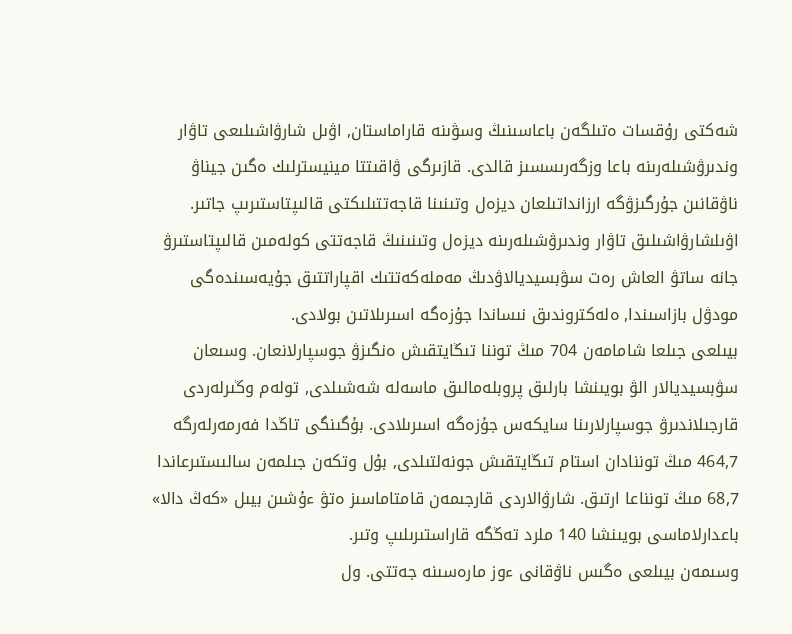شەكتى رۇقسات ەتىلگەن باعاسىنىڭ وسۋىنە قاراماستان, اۋىل شارۋاشىلىعى تاۋار وندىرۋشىلەرىنە باعا وزگەرىسسىز قالدى. قازىرگى ۋاقىتتا مينيسترلىك ەگىن جيناۋ ناۋقانىن جۇرگىزۋگە ارزانداتىلعان ديزەل وتىنىنا قاجەتتىلىكتى قالىپتاستىرىپ جاتىر. اۋىلشارۋاشىلىق تاۋار وندىرۋشىلەرىنە ديزەل وتىنىنىڭ قاجەتتى كولەمىن قالىپتاستىرۋ جانە ساتۋ العاش رەت سۋبسيديالاۋدىڭ مەملەكەتتىك اقپاراتتىق جۇيەسىندەگى مودۋل بازاسىندا, ەلەكتروندىق نىساندا جۇزەگە اسىرىلاتىن بولادى.
بيىلعى جىلعا شامامەن 704 مىڭ توننا تىڭايتقىش ەنگىزۋ جوسپارلانعان. وسىعان سۋبسيديالار الۋ بويىنشا بارلىق پروبلەمالىق ماسەلە شەشىلدى, تولەم وڭىرلەردى قارجىلاندىرۋ جوسپارلارىنا سايكەس جۇزەگە اسىرىلادى. بۇگىنگى تاڭدا فەرمەرلەرگە 464,7 مىڭ توننادان استام تىڭايتقىش جونەلتىلدى, بۇل وتكەن جىلمەن سالىستىرعاندا 68,7 مىڭ تونناعا ارتىق. شارۋالاردى قارجىمەن قامتاماسىز ەتۋ ءۇشىن بيىل «كەڭ دالا» باعدارلاماسى بويىنشا 140 ملرد تەڭگە قاراستىرىلىپ وتىر.
وسىمەن بيىلعى ەگىس ناۋقانى ءوز مارەسىنە جەتتى. ول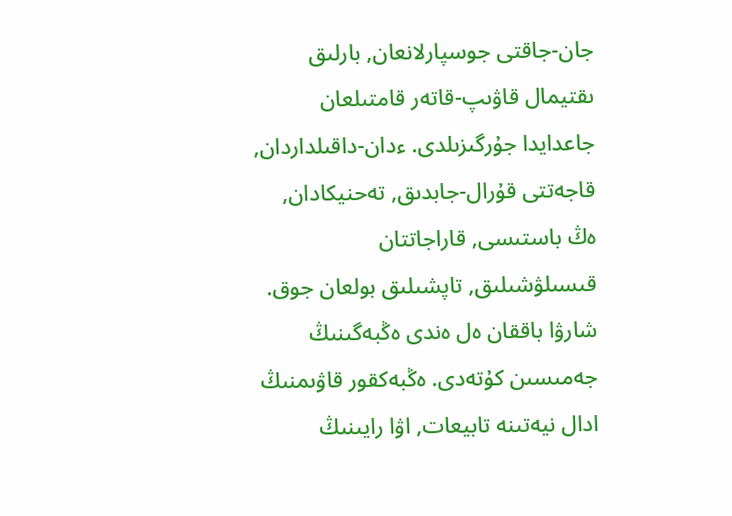جان-جاقتى جوسپارلانعان, بارلىق ىقتيمال قاۋىپ-قاتەر قامتىلعان جاعدايدا جۇرگىزىلدى. ءدان-داقىلداردان, قاجەتتى قۇرال-جابدىق, تەحنيكادان, ەڭ باستىسى, قاراجاتتان قىسىلۋشىلىق, تاپشىلىق بولعان جوق. شارۋا باققان ەل ەندى ەڭبەگىنىڭ جەمىسىن كۇتەدى. ەڭبەكقور قاۋىمنىڭ ادال نيەتىنە تابيعات, اۋا رايىنىڭ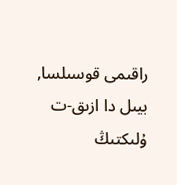راقىمى قوسىلسا, بيىل دا ازىق-ت ۇلىكتىڭ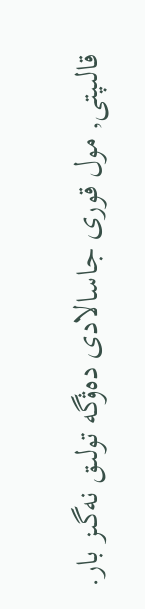قالىپتى, مول قورى جاسالادى دەۋگە تولىق نەگىز بار.